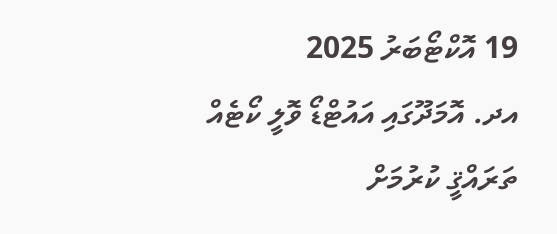19 އޮކްޓޯބަރު 2025
އދ. އޮމަދޫގައި އައުޓްޑޯ ވޮލީ ކޯޓެއް ތަރައްޤީ ކުރުމަށް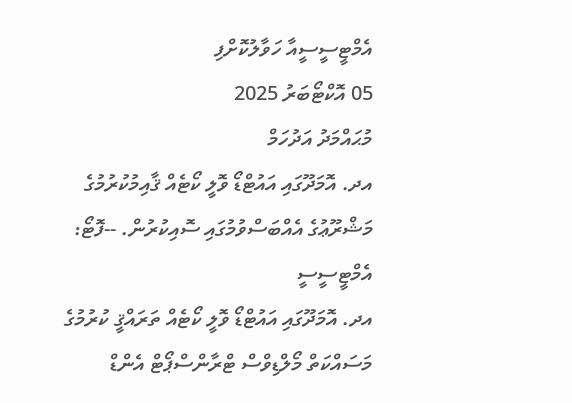އެމްޓީސީސީއާ ހަވާލުކޮށްފި
05 އޮކްޓޯބަރު 2025
މުޙައްމަދު އަދުހަމް
އދ. އޮމަދޫގައި އައުޓްޑޯ ވޮލީ ކޯޓެއް ޤާއިމުކުރުމުގެ މަޝްރޫޢުގެ އެއްބަސްވުމުގައި ސޮއިކުރުން. --ފޮޓޯ: އެމްޓީސީސީ
އދ. އޮމަދޫގައި އައުޓްޑޯ ވޮލީ ކޯޓެއް ތަރައްޤީ ކުރުމުގެ މަސައްކަތް މޯލްޑިވްސް ޓްރާންސްޕޯޓް އެންޑް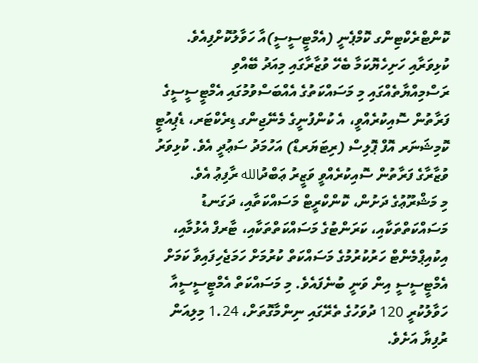ކޮންޓްރެކްޓިންގ ކޮމްޕެނީ (އެމްޓީސީސީ)އާ ހަވާލުކޮށްފިއެވެ.
ކުޅިވަރާއި ހަށިހެޔޮކަމާ ބެހޭ ވުޒާރާގައި މިއަދު ބޭއްވި ރަސްމިއްޔާތެއްގައި މި މަސައްކަތުގެ އެއްބަސްވުމުގައި އެމްޓީސީސީގެ ފަރާތުން ސޮއިކުރެއްވީ، އެ ކުންފުނީގެ މެނޭޖިންގ ޑިރެކްޓަރ، ޑެޕިއުޓީ ކޮމިޝަނަރ އޮފް ޕޮލިސް (ރިޓަޔަރޑް) އަހުމަދު ސަޢުދީ އެވެ. ކުޅިވަރު ވުޒާރާގެ ފަރާތުން ސޮއިކުރެއްވީ ވަޒީރު ޢަބްދުالله ރާފިޢު އެވެ.
މި މަޝްރޫޢުގެ ދަށުން، ކޮންކްރީޓް މަސައްކަތާއި، ދަގަނޑު މަސައްކަތްތަކާއި، ކަރަންޓުގެ މަސައްކަތްތަކާއި، ޓާރފް އެޅުމާއި، އިކުއިޕްމެންޓް ހަރުކުރުމުގެ މަސައްކަތް ކުރުމަށް ހަމަޖެހިފައިވާ ކަމަށް އެމްޓީސީސީ އިން ވަނީ ބުނެފައެވެ. މި މަސައްކަތް އެމްޓީސީސީއާ ހަވާލުކުރީ 120 ދުވަހުގެ ތެރޭގައި ނިންމާގޮތަށް، 1.24 މިލިއަން ރުފިޔާ އަށެވެ.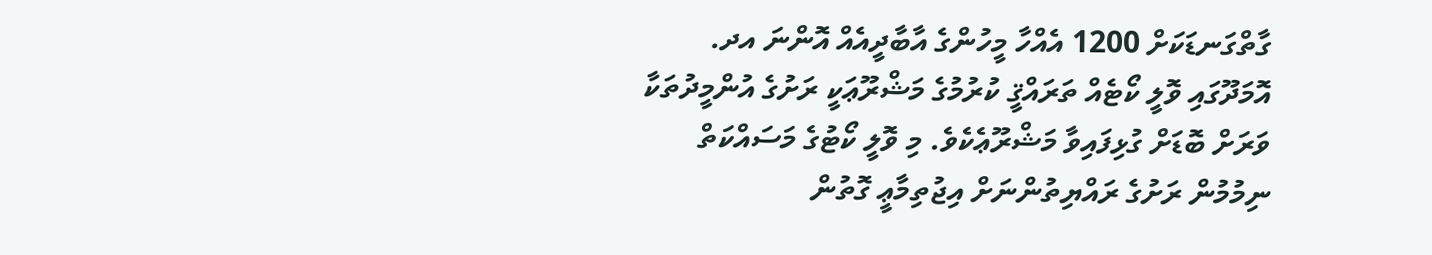ގާތްގަނޑަކަށް 1200 އެއްހާ މީހުންގެ އާބާދީއެއް އޮންނަ އދ. އޮމަދޫގައި ވޮލީ ކޯޓެއް ތަރައްޤީ ކުރުމުގެ މަޝްރޫޢަކީ ރަށުގެ އުންމީދުތަކާ ވަރަށް ބޮޑަށް ގުޅިފައިވާ މަޝްރޫޢެކެވެ. މި ވޮލީ ކޯޓުގެ މަސައްކަތް ނިމުމުން ރަށުގެ ރައްޔިތުންނަށް އިޖުތިމާޢީ ގޮތުން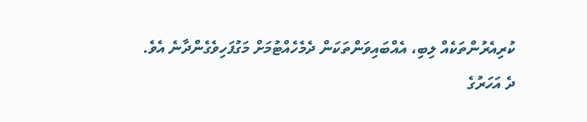ކުރިއެރުންތަކެއް ލިބި، އެއްބައިވަންތަކަން ދެމެހެއްޓުމަށް މަގުފަހިވެގެންދާނެ އެވެ.
ދެ އަހަރުގެ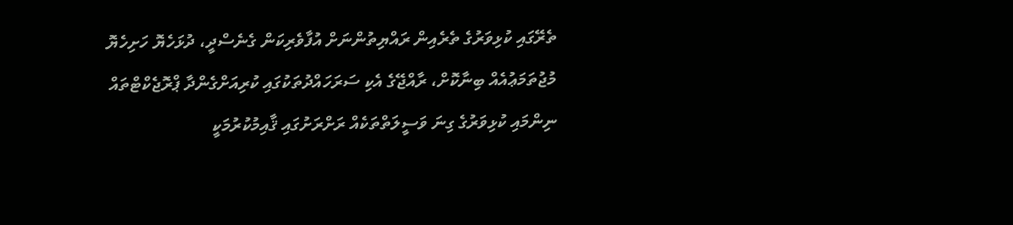ތެރޭގައި ކުޅިވަރުގެ ތެރެއިން ރައްޔިތުންނަށް އުފާވެރިކަން ގެނެސްދީ، ދުޅަހެޔޮ ހަށިހެޔޮ މުޖުތަމަޢުއެއް ބިނާކޮށް، ރާއްޖޭގެ އެކި ސަރަހައްދުތަކުގައި ކުރިއަށްގެންދާ ޕްރޮޖެކްޓްތައް ނިންމައި ކުޅިވަރުގެ ގިނަ ވަސީލަތްތަކެއް ރަށްރަށުގައި ޤާއިމުކުރުމަކީ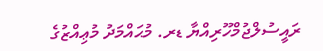ރައީސުލްޖުމްހޫރިއްޔާ ޑރ. މުޙައްމަދު މުޢިއްޒުގެ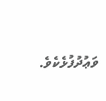ވަޢުދުފުޅެކެވެ.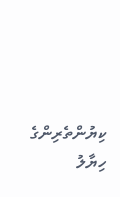ކިޔުންތެރިންގެ ހިޔާލު